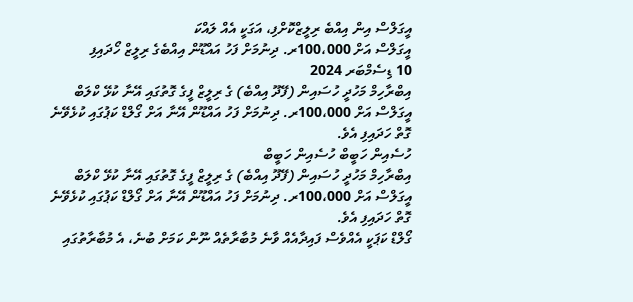އީގަލްސް އިން އިއްބެ ރިލީޒްކޮށްފި، އަގަކީ އެއް ލައްކަ
އީގަލްސް އަށް 100،000ރ. ދިނުމަށް ފަހު އައްޑޫން އިއްބެގެ ރިލީޒް ހޯދައިފި
10 ޑިސެމްބަރ 2024
އިބްރާހިމް މަހުދީ ހުސައިން (ފޭދޫ އިއްބެ) ގެ ރިލީޒް ފީގެ ގޮތުގައި އޭނާ ކުޅޭ ކްލަބް އީގަލްސް އަށް 100،000ރ. ދިނުމަށް ފަހު އައްޑޫން އޭނާ އަށް ގޯލްޑް ކަޕުގައި ކުޅެވޭނެ ގޮތް ހަދައިފި އެވެ.
ހުސެއިން ހަބީބް ހުސެއިން ހަބީބް
އިބްރާހިމް މަހުދީ ހުސައިން (ފޭދޫ އިއްބެ) ގެ ރިލީޒް ފީގެ ގޮތުގައި އޭނާ ކުޅޭ ކްލަބް އީގަލްސް އަށް 100،000ރ. ދިނުމަށް ފަހު އައްޑޫން އޭނާ އަށް ގޯލްޑް ކަޕުގައި ކުޅެވޭނެ ގޮތް ހަދައިފި އެވެ.
ގޯލްޑް ކަޕަކީ އެއްވެސް ފައިދާއެއް ވާނެ މުބާރާތެއް ނޫން ކަމަށް ބުނެ، އެ މުބާރާތުގައި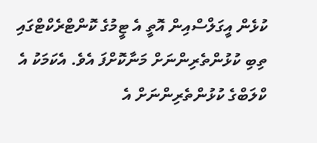ކުޅެން އީގަލްސްއިން އޮތީ އެ ޓީމުގެ ކޮންޓްރެކްޓްގައި ތިބި ކުޅުންތެރިންނަށް މަނާކޮށްފަ އެވެ. އެކަމަކު އެ ކްލަބްގެ ކުޅުންތެރިންނަށް އެ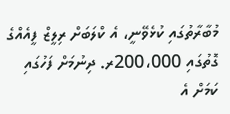މުބާރާތުގައި ކުޅެވޭނީ، އެ ކްލަބަށް ރިލީޒް ފީއެއްގެ ގޮތުގައި 200،000ރ. ދިނުމަށް ފަހުގައި ކަމަށް އެ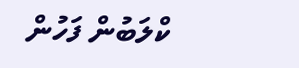ކްލަބުން ފަހުން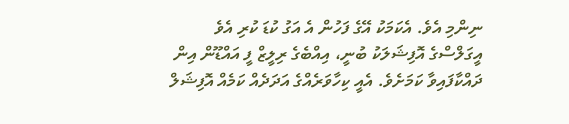ނިންމި އެވެ. އެކަމަކު އޭގެ ފަހުން އެ އަގު ކުޑަ ކުރި އެވެ
އީގަލްސްގެ އޮފިޝަލަކު ބުނީ، އިއްބެގެ ރިލީޒް ފީ އައްޑޫން އިން ދައްކާފައިވާ ކަމަށެވެ. އެއީ ކިހާވަރެއްގެ އަދަދެއް ކަމެއް އޮފިޝަލް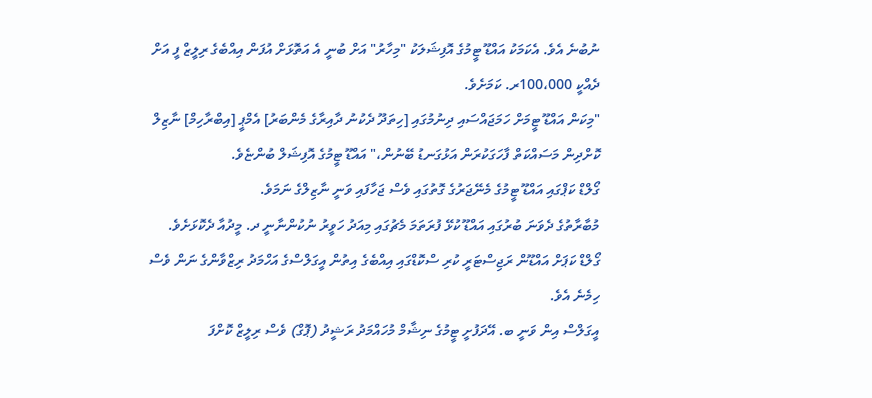ނުބުނެ އެވެ. އެކަމަކު އައްޑޫ ޓީމުގެ އޮފިޝަލަކު "މިހާރު" އަށް ބުނީ އެ އަތޮޅަށް އުފަން އިއްބެގެ ރިލީޒް ފީ އަށް ދެއްކީ 100،000ރ. ކަމަށެވެ.
"މިކަން އައްޑޫ ޓީމަށް ހަމަޖައްސައި ދިނުމުގައި [ހިތަދޫ ދެކުނު ދާއިރާގެ މެންބަރު] އެމްޕީ [އިބްރާހިމް] ނާޒިލް ކޮށްދިން މަސައްކަތް ފާހަގަކުރަން އަޅުގަނޑު ބޭނުން،" އައްޑޫ ޓީމުގެ އޮފިޝަލް ބުންޏެވެ.
ގޯލްޑް ކަޕްގައި އައްޑޫ ޓީމުގެ މެނޭޖަރުގެ ގޮތުގައި ވެސް ޖަހާފައި ވަނީ ނާޒިލްގެ ނަމަވެ.
މުބާރާތުގެ ދެވަނަ ބުރުގައި އައްޑޫ ކުޅޭ ފުރަތަމަ މެޗުގައި މިއަދު ހަވީރު ނުކުންނާނީ ދ. މީދުއާ ދެކޮޅަށެވެ.
ގޯލްޑް ކަޕަށް އައްޑޫން ރަޖިސްޓަރީ ކުރި ސްކޮޑްގައި އިއްބެގެ އިތުން އީގަލްސްގެ އަހްމަދު ރިޒްވާންގެ ނަން ވެސް ހިމެނެ އެވެ.
އީގަލްސް އިން ވަނީ ބ. އޭދަފުށީ ޓީމުގެ ނިޝާމް މުހައްމަދު ރަޝީދު (ޕޮގް) ވެސް ރިލީޒް ކޮށްފަ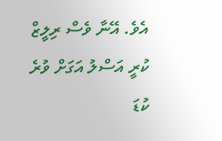އެވެ. އޭނާ ވެސް ރިލީޒް ކުރީ އަސްލު އަގަށް ވުރެ ކުޑަ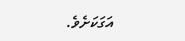އަގަކަށެވެ.